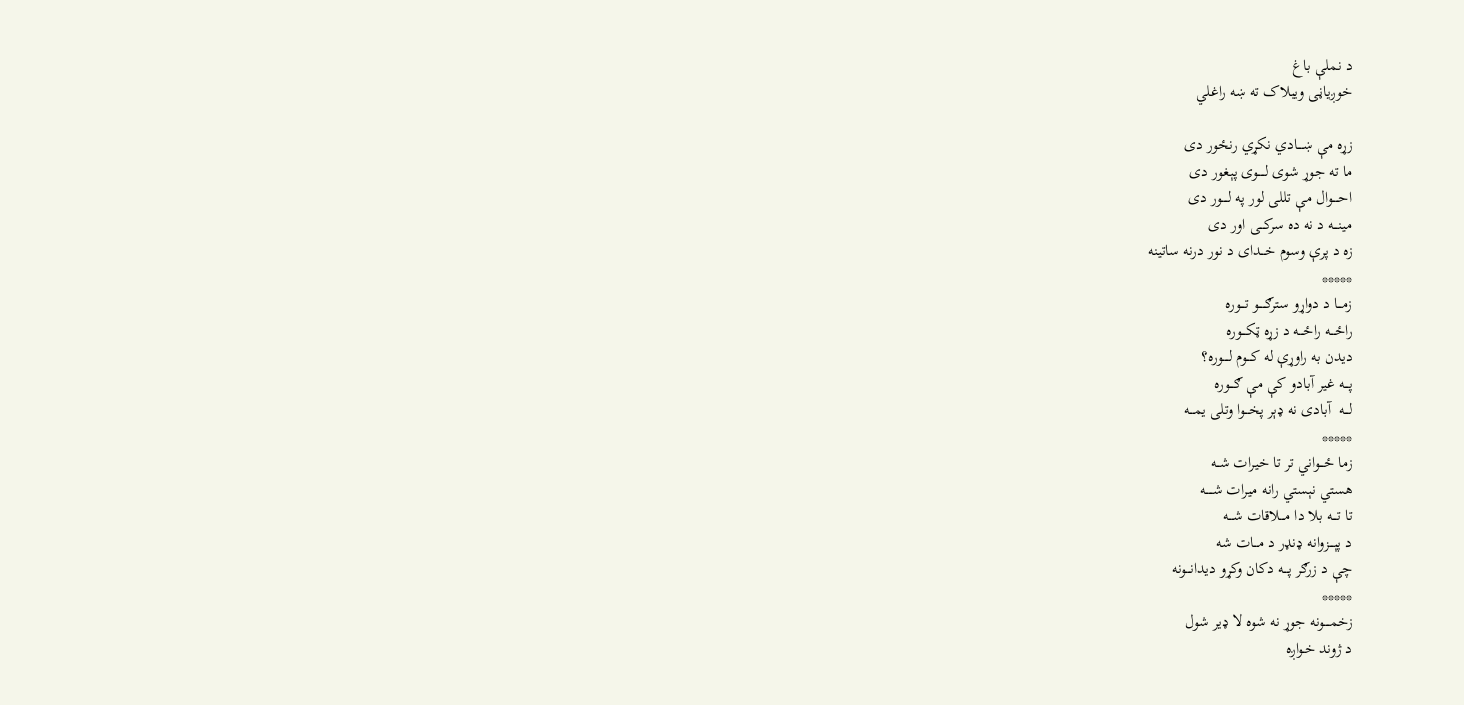د نملې باغ
خوږياڼى ويبلاک ته ښه راغلي

زړه مې ښــــادي نکړي رنځور دی
ما ته جوړ شوی لـــــوی پېغور دی
احــــوال مې تللی لور په لــــور دی
مینـــه د نه ده سرکـــی اور دی
زه د پرې وسوم خـــدای د نور درنه ساتينه
*****
زمـــا د دواړو سترګـــــو تـــوره
راځـــه راځـــه د زړه ټکـــوره
ديدن به راوړې له کـــوم لــــوره؟
پـــه غير آبادو کې مې ګـــوره
لـــه  آبادی نه ډېر پخـــوا وتلی يمـــه
*****
زما ځـــواني تر تا خيرات شــه
هستي نېستي رانه ميرات شـــــه
تا تـــه بلا دا مـــلاقات شـــه
د پېـــزوانه ډنډر د مـــات شه
چې د زرګر پـــه دکان وکړو ديدانـــونه
*****
زخمــــونه جوړ نه شوه لا ډير شول
د ژوند خـواږه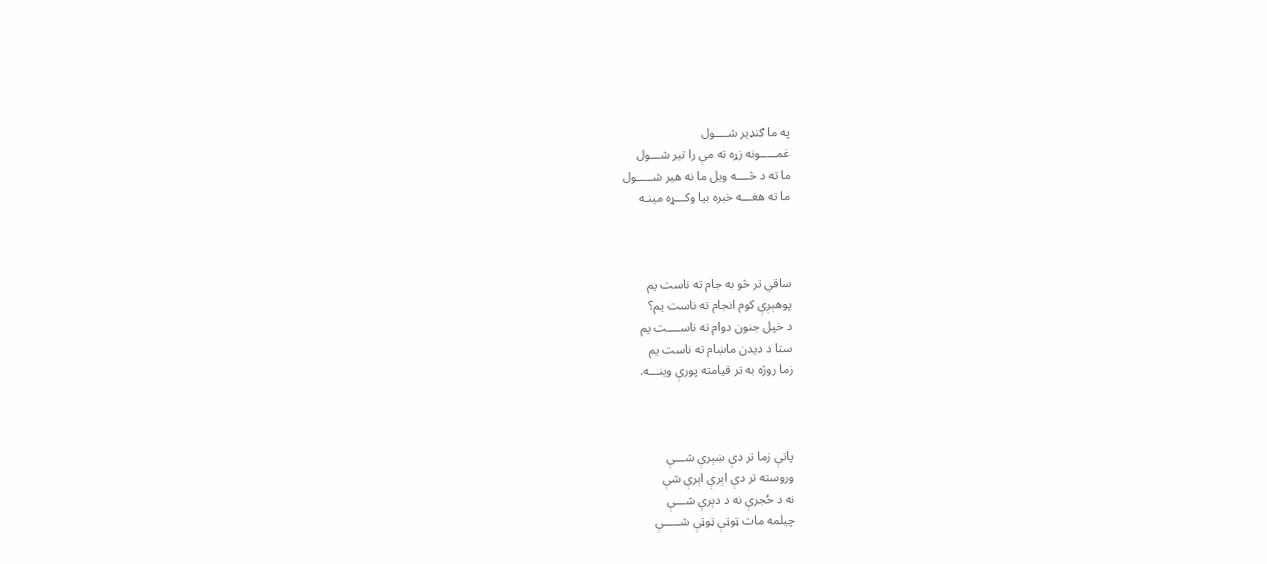په ما ګنډير شــــول
غمـــــونه زړه ته مې را تير شـــول
ما ته د څــــه ويل ما نه هير شـــــول
ما ته هغـــه خبره بيا وکـــړه مينـه



ساقي تر څو به جام ته ناست يم
پوهېږې کوم انجام ته ناست يم؟
د خپل جنون دوام ته ناســــت يم
ستا د ديدن ماښام ته ناست يم
زما روژه به تر قيامته پورې وينـــه.



پاتې زما تر دې ښېرې شـــې
وروسته تر دې اېرې اېرې شې
نه د حُجرې نه د دېرې شـــې
چيلمه مات ټوټې ټوټې شـــــې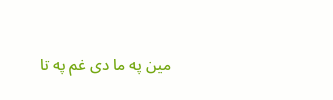مين په ما دی غم په تا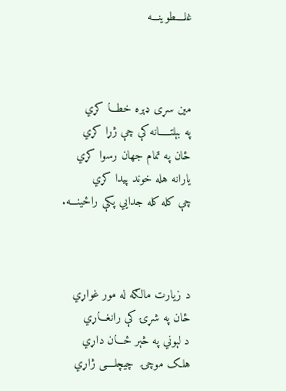غلــــطوينـــه



مين سړی ډېره خطـــا کړي
په بېلتـــــانه کې چې ژړا کړي
ځان په تمام جهان رسوا کړي
يارانه هله خوند پيدا کړي
چې کله کله جدايي پکې راځينـــه.



د زيارت مالګه له مور غواړي
ځان په شړۍ کې رانغـــاړي
د لېوني په څېر ځـــان داړي
هلک موچۍ  چيچلــــی ژاړي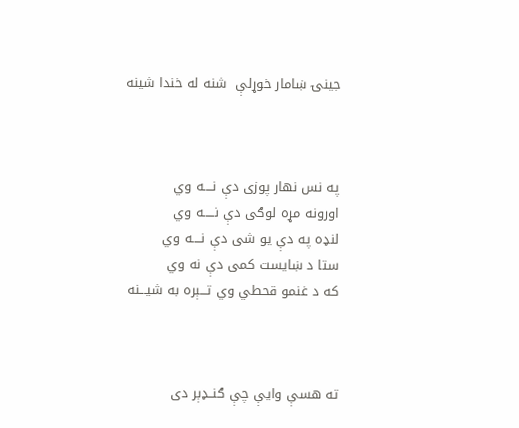جينۍ ښامار خوړلې  شنه له خندا شينه



په نس نهار پوزی دې نــــه وي
اورونه مړه لوګی دې نـــــه وي
لنډه په دې يو شی دې نــــه وي
ستا د ښايست کمی دې نه وي
که د غنمو قحطي وي تـــېره به شيـــنه



ته هسې وايې چې ګنــډېر دی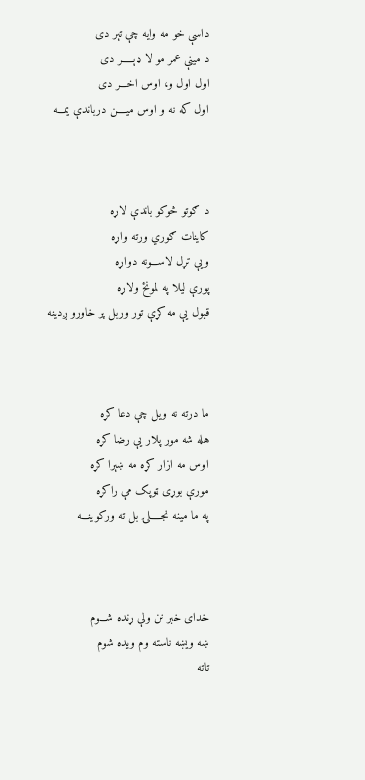داسې خو مه وايه چې تېر دی
د مينې عمر مو لا ډېـــــر دی
اول اول و، اوس اخـــر دی
اول که نه و اوس ميــــن درباندې يمـــه



د ګوتو څوکو باندې لاړه
کاينات ګوري ورته واړه
ويې تړل لاســـونه دواړه
پورې ليلا په لمونځ ولاړه
قبول يې مه کړې تور وربل پر خاورو ږدينه



ما درته نه ويل چې دعا کړه
هله شه مور پلار يې رضا کړه
اوس مه ازار کړه مه ښېرا کړه
مورې بوړی ټوپک مې راکړه
په ما مينه نجـــــلۍ بل ته ورکوينـــه



خدای خبر نن ولې ړنده شـــوم
ښه ويښه ناسته وم ويده شوم
تاته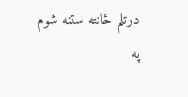درتلم ځانته ستنه شوم
په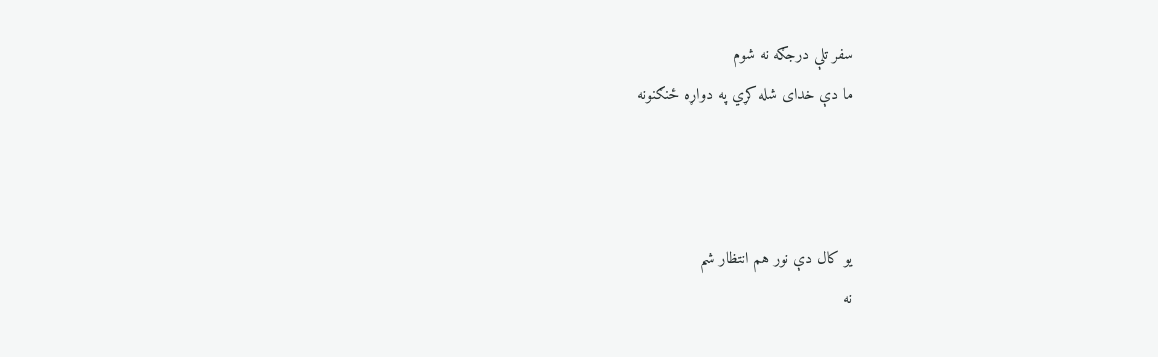سفر تلې درجګه نه شوم
ما دې خدای شله کړي په دواړه ځنګنونه



يو کال دې نور هم انتظار شم
نه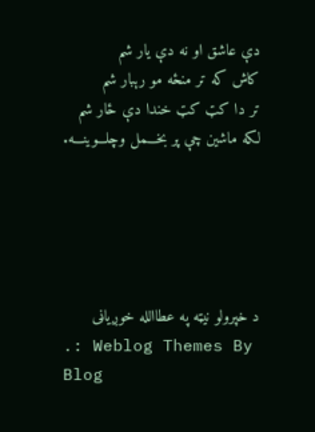دې عاشق او نه دې يار شم
کاش که تر منځه مو رېبار شم
تر دا کټ کټ خندا دې ځار شم
لکه ماشين چې پر بخـــمل وچلـــوينـــه.





د خپرولو نیټه په عطاالله خوږياڼى
.: Weblog Themes By Blog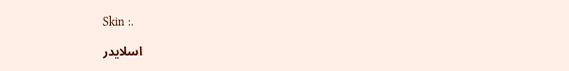Skin :.

اسلایدر